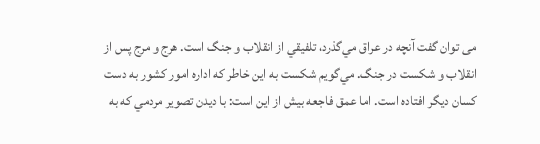می توان گفت آنچه در عراق مي‌گذرد، تلفيقي از انقلاب و جنگ است. هرج و مرج پس از انقلاب و شکست در جنگ. مي‌گويم شکست به اين خاطر که اداره امور کشور به دست کسان ديگر افتاده است. اما عمق فاجعه بيش از اين است: با ديدن تصوير مردمي که به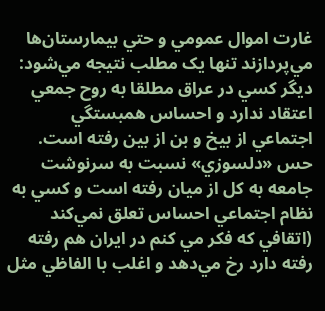غارت اموال عمومي و حتي بيمارستان‌ها مي‌پردازند تنها يک مطلب نتيجه مي‌شود: ديگر کسي در عراق مطلقا به روح جمعي اعتقاد ندارد و احساس همبستگي اجتماعي از بيخ و بن از بين رفته است. حس «دلسوزي» نسبت به سرنوشت جامعه به کل از ميان رفته است و کسي به نظام اجتماعي احساس تعلق نمي‌کند (اتقافي که فکر مي کنم در ايران هم رفته رفته دارد رخ مي‌دهد و اغلب با الفاظي مثل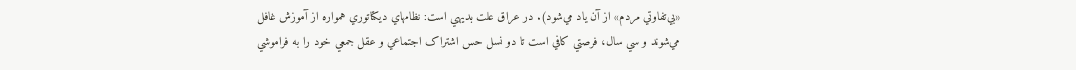«بي‌تفاوتي مردم» از آن ياد مي‌شود). در عراق علت بديهي است: نظامهاي ديکتاتوري همواره از آموزش غافل مي‌شوند و سي سال، فرصتي کافي است تا دو نسل حس اشتراک اجتماعي و عقل جمعي خود را به فراموشي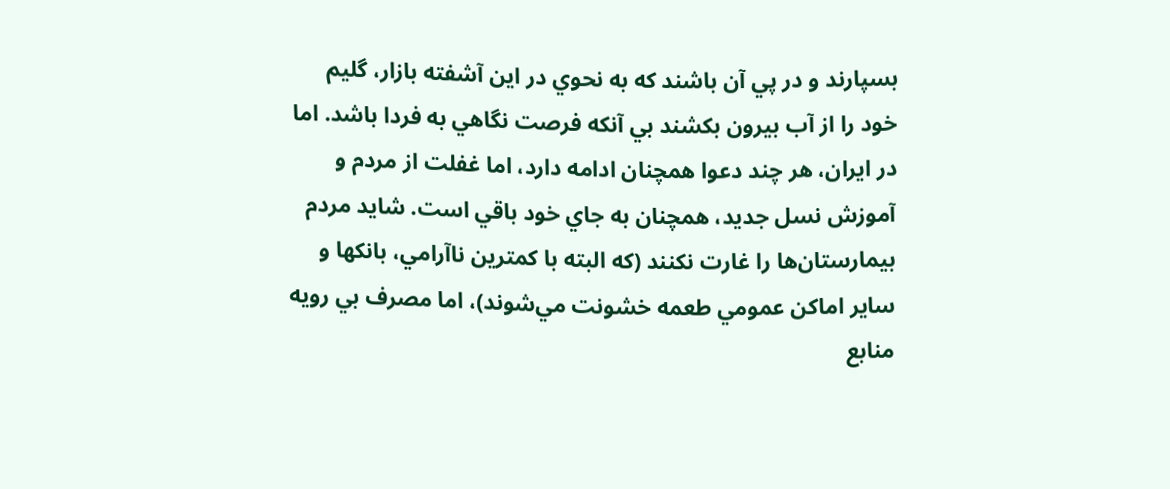بسپارند و در پي آن باشند که به نحوي در اين آشفته بازار، گليم خود را از آب بيرون بکشند بي آنکه فرصت نگاهي به فردا باشد. اما در ايران، هر چند دعوا همچنان ادامه دارد، اما غفلت از مردم و آموزش نسل جديد، همچنان به جاي خود باقي است. شايد مردم بيمارستان‌ها را غارت نکنند (که البته با کمترين ناآرامي، بانکها و ساير اماکن عمومي طعمه خشونت مي‌شوند)، اما مصرف بي رويه منابع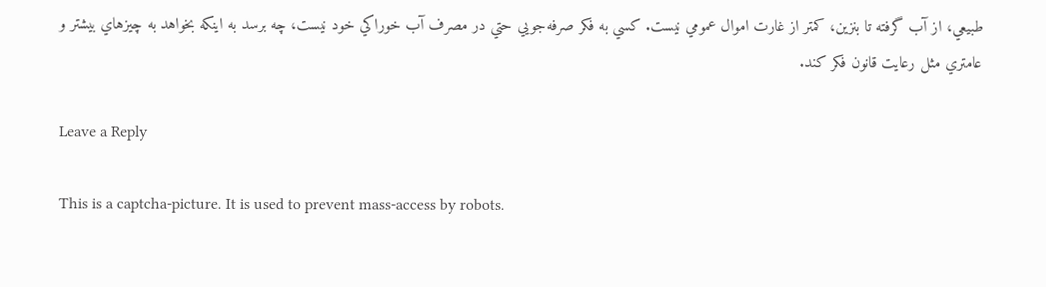طبيعي، از آب گرفته تا بنزين، کمتر از غارت اموال عمومي نيست. کسي به فکر صرفه‌جويي حتي در مصرف آب خوراکي خود نيست، چه برسد به اينکه بخواهد به چيزهاي بيشتر و عامتري مثل رعايت قانون فکر کند.

Leave a Reply

This is a captcha-picture. It is used to prevent mass-access by robots.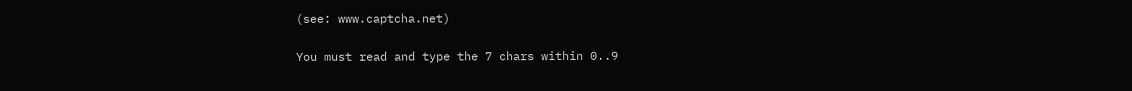(see: www.captcha.net)

You must read and type the 7 chars within 0..9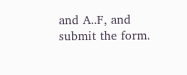and A..F, and submit the form.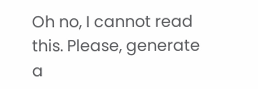Oh no, I cannot read this. Please, generate a